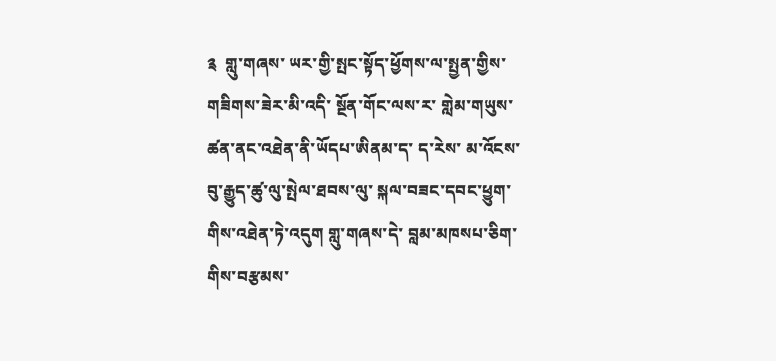༉  གླུ་གཞས་ ཡར་གྱི་སྤང་སྟོད་ཕྱོགས་ལ་སྤྱན་གྱིས་གཟིགས་ཟེར་མི་འདི་ སྔོན་གོང་ལས་ར་ གླེམ་གཡུས་ཚན་ནང་འཐེན་ནི་ཡོདཔ་ཨིནམ་ད་ ད་རེས་ མ་འོངས་བུ་རྒྱུད་ཚུ་ལུ་སྤེལ་ཐབས་ལུ་ སྐལ་བཟང་དབང་ཕྱུག་གིས་འཐེན་ཏེ་འདུག གླུ་གཞས་དེ་ བླམ་མཁསཔ་ཅིག་གིས་བརྩམས་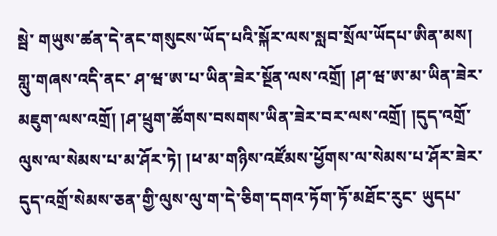སྦེ་ གཡུས་ཚན་དེ་ནང་གསུངས་ཡོད་པའི་སྐོར་ལས་སླབ་སྲོལ་ཡོདཔ་ཨིན་མས། གླུ་གཞས་འདི་ནང་ ཤ་ཝ་ཨ་པ་ཡིན་ཟེར་སྔོན་ལས་འགྲོ། །ཤ་ཝ་ཨ་མ་ཡིན་ཟེར་མཇུག་ལས་འགྲོ། །ཤ་ཕྲུག་ཚོགས་བསགས་ཡིན་ཟེར་བར་ལས་འགྲོ། །དུད་འགྲོ་ལུས་ལ་སེམས་པ་མ་ཤོར་ཏེ། །ཕ་མ་གཉིས་འཛོམས་ཕྱོགས་ལ་སེམས་པ་ཤོར་ཟེར་ དུད་འགྲོ་སེམས་ཅན་གྱི་ལུས་ལུ་ག་དེ་ཅིག་དགའ་ཏོག་ཏོ་མཐོང་རུང་ ཡུདཔ་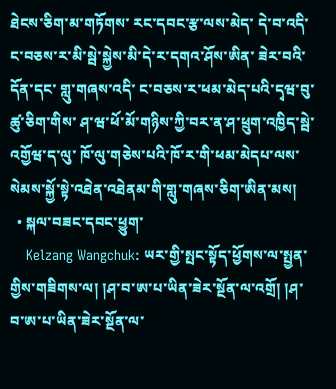ཐེངས་ཅིག་མ་གཏོགས་ རང་དབང་རྩ་ལས་མེད་ དེ་བ་འདི་ ང་བཅས་ར་མི་སྦེ་སྐྱེས་མི་དེ་ར་དགའ་ཤོས་ཨིན་ ཟེར་བའི་དོན་དང་ གླུ་གཞས་འདི་ ང་བཅས་ར་ཕམ་མེད་པའི་དྭཝ་བུ་ཚུ་ཅིག་གིས་ ཤ་ཝ་ཕོ་མོ་གཉིས་ཀྱི་བར་ན་ཤ་ཕྲུག་འཁྱིད་སྦེ་འགྱོཝ་ད་ལུ་ ཁོ་ལུ་གཅེས་པའི་ཁོ་ར་གི་ཕམ་མེདཔ་ལས་སེམས་སྐྱོ་སྟེ་འཐེན་འཐེནམ་གི་གླུ་གཞས་ཅིག་ཨིན་མས།
  • སྐལ་བཟང་དབང་ཕྱུག་
    Kelzang Wangchuk: ཡར་གྱི་སྤང་སྟོད་ཕྱོགས་ལ་སྤྱན་གྱིས་གཟིགས་ལ། །ཤ་བ་ཨ་པ་ཡིན་ཟེར་སྔོན་ལ་འགྲོ། །ཤ་བ་ཨ་པ་ཡིན་ཟེར་སྔོན་ལ་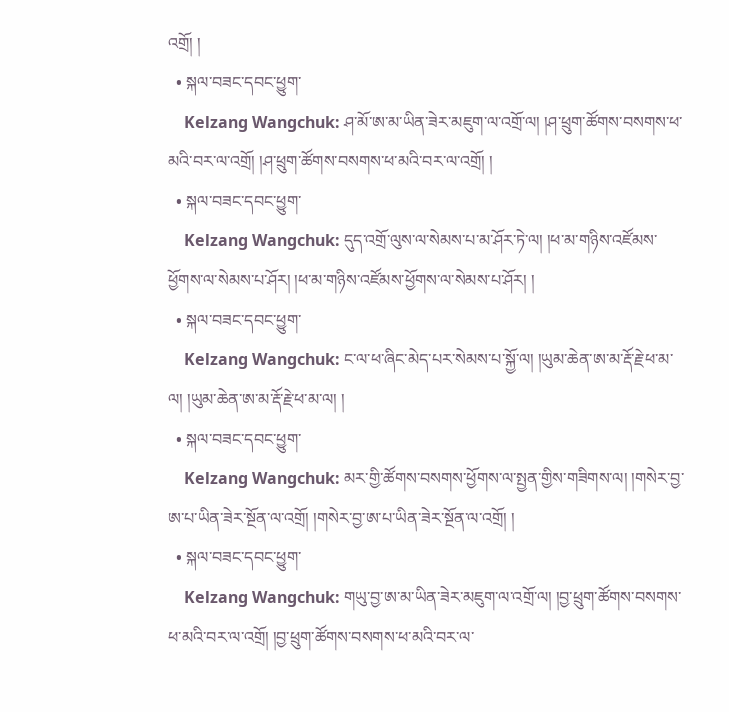འགྲོ། །
  • སྐལ་བཟང་དབང་ཕྱུག་
    Kelzang Wangchuk: ཤ་མོ་ཨ་མ་ཡིན་ཟེར་མཇུག་ལ་འགྲོ་ལ། །ཤ་ཕྲུག་ཚོགས་བསགས་ཕ་མའི་བར་ལ་འགྲོ། །ཤ་ཕྲུག་ཚོགས་བསགས་ཕ་མའི་བར་ལ་འགྲོ། །
  • སྐལ་བཟང་དབང་ཕྱུག་
    Kelzang Wangchuk: དུད་འགྲོ་ལུས་ལ་སེམས་པ་མ་ཤོར་ཏེ་ལ། །ཕ་མ་གཉིས་འཛོམས་ཕྱོགས་ལ་སེམས་པ་ཤོར། །ཕ་མ་གཉིས་འཛོམས་ཕྱོགས་ལ་སེམས་པ་ཤོར། །
  • སྐལ་བཟང་དབང་ཕྱུག་
    Kelzang Wangchuk: ང་ལ་ཕ་ཞིང་མེད་པར་སེམས་པ་སྐྱོ་ལ། །ཡུམ་ཆེན་ཨ་མ་རྡོ་རྗེ་ཕ་མ་ལ། །ཡུམ་ཆེན་ཨ་མ་རྡོ་རྗེ་ཕ་མ་ལ། །
  • སྐལ་བཟང་དབང་ཕྱུག་
    Kelzang Wangchuk: མར་གྱི་ཚོགས་བསགས་ཕྱོགས་ལ་སྤྱན་གྱིས་གཟིགས་ལ། །གསེར་བྱ་ཨ་པ་ཡིན་ཟེར་སྔོན་ལ་འགྲོ། །གསེར་བྱ་ཨ་པ་ཡིན་ཟེར་སྔོན་ལ་འགྲོ། །
  • སྐལ་བཟང་དབང་ཕྱུག་
    Kelzang Wangchuk: གཡུ་བྱ་ཨ་མ་ཡིན་ཟེར་མཇུག་ལ་འགྲོ་ལ། །བྱ་ཕྲུག་ཚོགས་བསགས་ཕ་མའི་བར་ལ་འགྲོ། །བྱ་ཕྲུག་ཚོགས་བསགས་ཕ་མའི་བར་ལ་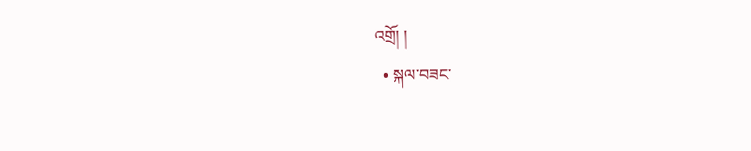འགྲོ། །
  • སྐལ་བཟང་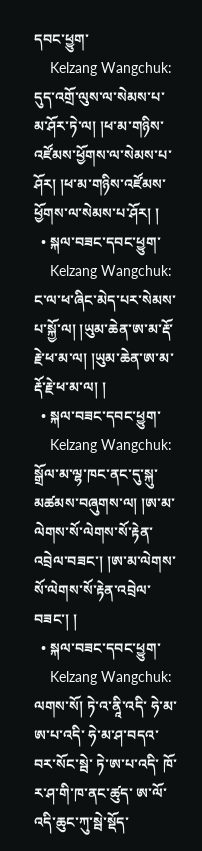དབང་ཕྱུག་
    Kelzang Wangchuk: དུད་འགྲོ་ལུས་ལ་སེམས་པ་མ་ཤོར་ཏེ་ལ། །ཕ་མ་གཉིས་འཛོམས་ཕྱོགས་ལ་སེམས་པ་ཤོར། །ཕ་མ་གཉིས་འཛོམས་ཕྱོགས་ལ་སེམས་པ་ཤོར། །
  • སྐལ་བཟང་དབང་ཕྱུག་
    Kelzang Wangchuk: ང་ལ་ཕ་ཞིང་མེད་པར་སེམས་པ་སྐྱོ་ལ། །ཡུམ་ཆེན་ཨ་མ་རྡོ་རྗེ་ཕ་མ་ལ། །ཡུམ་ཆེན་ཨ་མ་རྡོ་རྗེ་ཕ་མ་ལ། །
  • སྐལ་བཟང་དབང་ཕྱུག་
    Kelzang Wangchuk: སྒྲོལ་མ་ལྷ་ཁང་ནང་དུ་སྐུ་མཚམས་བཞུགས་ལ། །ཨ་མ་ལེགས་སོ་ལེགས་སོ་རྟེན་འབྲེལ་བཟང་། །ཨ་མ་ལེགས་སོ་ལེགས་སོ་རྟེན་འབྲེལ་བཟང་། །
  • སྐལ་བཟང་དབང་ཕྱུག་
    Kelzang Wangchuk: ལགས་སོ། ཏེ་འ་ནཱི་འདི་ ཧེ་མ་ཨ་པ་འདི་ ཧེ་མ་ཤ་བདའ་བར་སོང་སྦེ་ ཏེ་ཨ་པ་འདི་ ཁོ་ར་ཤ་གི་ཁ་ནང་ཚུད་ ཨ་ལོ་འདི་ཆུང་ཀུ་སྦེ་སྡོད་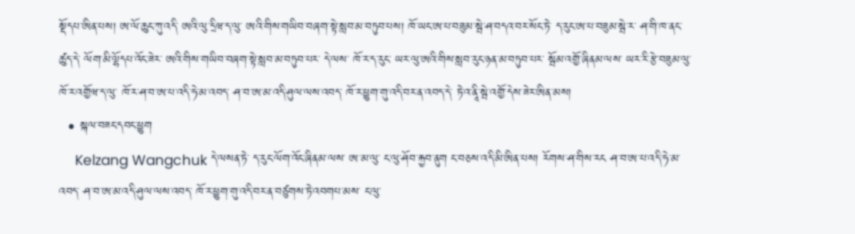སྡོདཔ་ཨིན་པས། ཨ་ལོ་ཆུང་ཀུ་འདི་ ཨའི་ལུ་དྲིཝ་ད་ལུ་ ཨའི་གིས་གཡིབ་བཞག་སྟེ་སླབ་མ་བཏུབ་པས། ཁོ་ཡང་ཨ་པ་བཟུམ་སྦེ་ཤ་བདའ་བར་སོང་ཏེ་ ད་རུང་ཨ་པ་བཟུམ་སྦེ་ར་ ཤ་གི་ཁ་ནང་ཚུད་དེ་ ལོག་མི་ལྷོདཔ་འོང་ཟེར་ ཨའི་གིས་གཡིབ་བཞག་སྟེ་སླབ་མ་བཏུབ་པར་ དེ་ལས་ ཁོ་ར་ད་རུང་ ཡར་ལུ་ཨའི་གིས་སླབ་རུང་ཉན་མ་བཏུབ་པར་ སྦོམ་འགྱོ་ཞིནམ་ལས་ ཡར་རི་རྩེ་བཟུམ་ལུ་ ཁོ་ར་འགྱོཝ་ད་ལུ་ ཁོ་ར་ཤ་བ་ཨ་པ་འདི་ཧེ་མ་འབད་ ཤ་བ་ཨ་མ་འདི་ཤུལ་ལས་འབད་ ཁོ་ར་ཕྱུག་གུ་འདི་བར་ན་འབད་དེ་ ཏེ་འ་ནཱི་སྦེ་འགྱོ་དེས་ཟེར་ཨིན་མས།
  • སྐལ་བཟང་དབང་ཕྱུག
    Kelzang Wangchuk དེ་ལསན་ཏེ་ ད་རུང་ལོག་འོང་ཞིནམ་ལས་ ཨ་མ་ལུ་ ང་ལུ་ཤོབ་རྐྱབ་ནུག ང་བཅས་འདི་མི་ཨིན་པས། རོགས་ཤ་གིས་རང ཤ་བ་ཨ་པ་འདི་ཧེ་མ་འབད་ ཤ་བ་ཨ་མ་འདི་ཤུལ་ལས་འབད་ ཁོ་ར་ཕྱུག་གུ་འདི་བར་ན་བཙུགས་ཏེ་འབགཔ་མས་ ང་ལུ་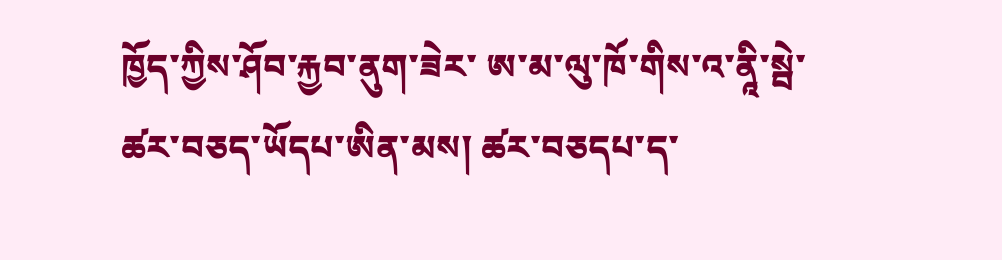ཁྱོད་ཀྱིས་ཤོབ་རྐྱབ་ནུག་ཟེར་ ཨ་མ་ལུ་ཁོ་གིས་འ་ནཱི་སྦེ་ཚར་བཅད་ཡོདཔ་ཨིན་མས། ཚར་བཅདཔ་ད་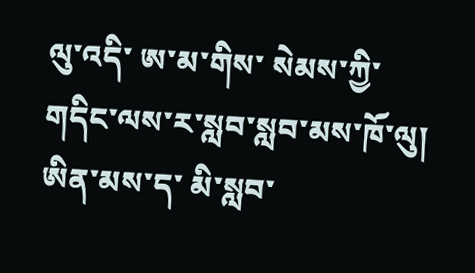ལུ་འདི་ ཨ་མ་གིས་ སེམས་ཀྱི་གདིང་ལས་ར་སླབ་སླབ་མས་ཁོ་ལུ། ཨིན་མས་ད་ མི་སླབ་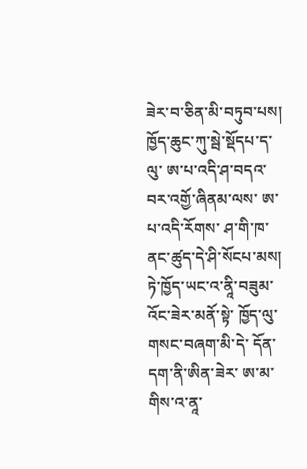ཟེར་བ་ཅིན་མི་བཏུབ་པས། ཁྱོད་ཆུང་ཀུ་སྦེ་སྡོདཔ་ད་ལུ་ ཨ་པ་འདི་ཤ་བདའ་བར་འགྱོ་ཞིནམ་ལས་ ཨ་པ་འདི་རོགས་ ཤ་གི་ཁ་ནང་ཚུད་དེ་ཤི་སོངཔ་མས། ཏེ་ཁྱོད་ཡང་འ་ནཱི་བཟུམ་འོང་ཟེར་མནོ་སྟེ་ ཁྱོད་ལུ་གསང་བཞག་མི་དེ་ དོན་དག་ནི་ཨིན་ཟེར་ ཨ་མ་གིས་འ་ནཱ་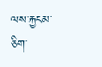ལས་རྐྱངམ་ཅིག་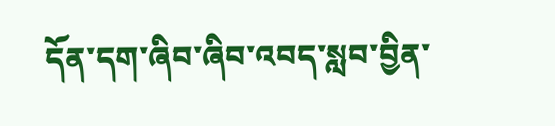དོན་དག་ཞིབ་ཞིབ་འབད་སླབ་བྱིན་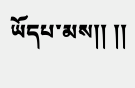ཡོདཔ་མས།། །།